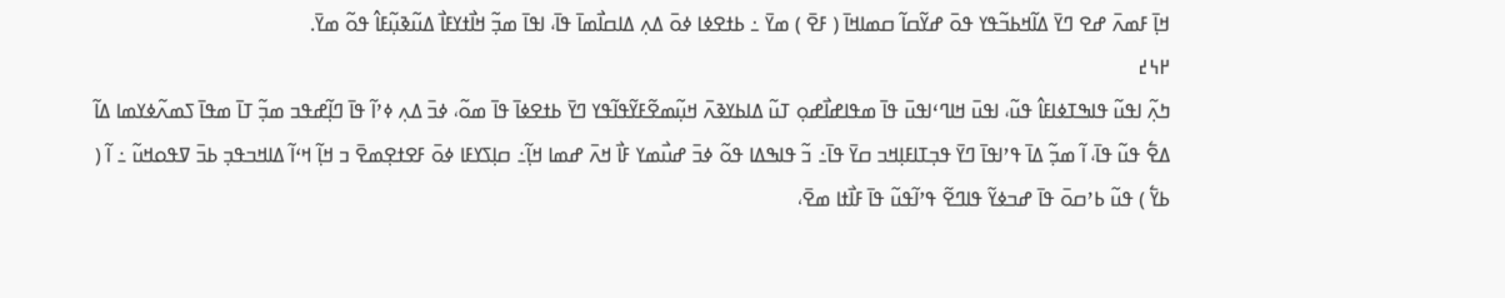ߞߊ߲߫ ߓߘߍ߫ ߝߐ ߣߌ߫ ߡߊ߬ߞߕߏ߬ߟߌ ߟߋ߫ ߝߌ߬ߛߊ߬ ߛߘߊߞߊ߫ ( ߓߐ߫ ) ߘߌ߫ ߸ ߕߙߐߦߊ ߦߋ߫ ߡߍ߲ ߡߊߛߊ߯ߘߊ߫ ߟߊ߫، ߊߟߊ߫ ߘߏ߲߬ ߞߊ߯ߙߌߓߊ߯ ߡߎ߬ߢߎ߲߬ߓߊ߮ ߟߋ߬ ߘߌ߫.
߂߆߄
ߤߍ߲߬ ߊߟߎ߬ ߟߊߒߠߦߊߓߊ߮ ߟߎ߬، ߊߟߎ߫ ߞߊߣߵߊߟߎ߫ ߟߊ߫ ߘߟߊߝߊ߯ߝߋ߲ ߠߎ߬ ߡߊߕߌߢߍ߫ ߞߎ߲߬ߘߐ߬ߓߌ߬ߟߊ߬ߟߌ ߣߌ߫ ߕߙߐߦߊ߫ ߟߊ߫ ߘߋ߬، ߦߏ߫ ߡߍ߲ ߦߴߊ߬ ߟߊ߫ ߣߊ߲߬ߝߟߏ ߘߏ߲߬ ߠߊ߫ ߘߟߊ߫ ߖߘߍ߬ߦߌߘߊ ߡߊ߬ ߡߐ߱ ߟߎ߬ ߟߊ߫، ߊ߬ ߘߏ߲߬ ߡߊ߫ ߟߴߊߟߊ߫ ߣߌ߫ ߟߏ߲ߠߊߓߊ߲ߞߏ ߛߌ߫ ߟߊ߫߸ ߏ߬ ߟߊߒߡߊ ߟߋ߬ ߦߏ߫ ߝߎ߯ߘߌ ߓߊ߯ ߞߍ߫ ߝߘߊ ߞߊ߲߬߸ ߛߊ߲ߖߌߓߊ ߦߋ߫ ߓߐߙߐ߲ߘߐ߫ ߏ ߞߊ߲߬ ߞߵߊ߬ ߡߊߞߏߟߏ߲ ߕߏ߫ ߜߟߋߞߎ߬ ߸ ߊ߬ ( ߕߌ߱ ) ߟߎ߬ ߕߴߛߋ߫ ߟߊ߫ ߝߏߦߌ߬ ߟߊߣߐ߬ ߟߴߊ߬ߟߎ߬ ߟߊ߫ ߓߊ߯ߙߊ ߘߐ߫،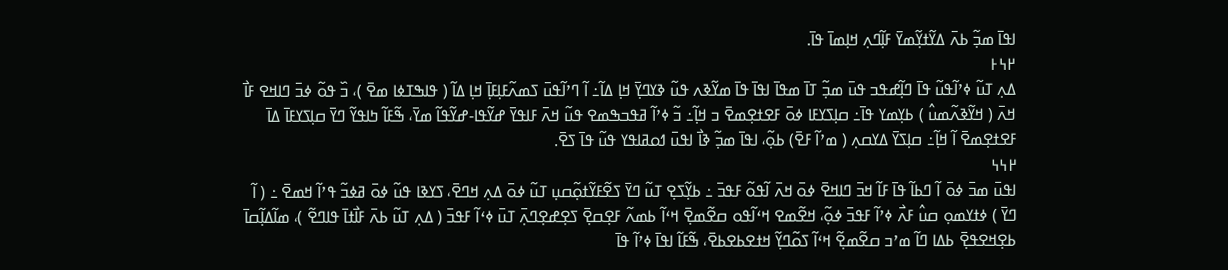ߊߟߊ߫ ߘߏ߲߬ ߕߍ߫ ߡߌ߬ߙߌ߲߬ߘߌ߫ ߓߊ߲߬ߣߍ߲ ߞߊ߲ߘߊ߫ ߟߊ߫.
߂߆߅
ߡߍ߲ ߠߎ߬ ߦߴߊ߬ߟߎ߬ ߟߊ߫ ߣߊ߲߬ߝߟߏ ߟߎ߫ ߘߏ߲߬ ߠߊ߫ ߘߟߊ߫ ߊߟߊ߫ ߟߊ߫ ߘߌ߬ߢߍ ߟߎ߬ ߢߌߣߌ߲߫ ߞߊ߲ ߡߊ߬߸ ߊ߬ ߣߴߊ߬ߟߎ߫ ߖߘߍ߬ߓߊ߲ߓߊ߲߫ ߞߊ߲ ߡߊ߬ ( ߟߊߒߠߦߊ ߘߐ߫ )، ߏ߰ ߟߋ߬ ߦߏ߫ ߣߊߞߐ ߓߊ߯ ߞߍ߫ ( ߞߌ߬ߢߍ߬ߘߎ߮ ) ߕߌ߲ߘߌ ߟߊ߫߸ ߛߊ߲ߖߌߓߊ ߦߋ߫ ߓߐߙߐ߲ߘߐ߫ ߏ ߞߊ߲߬߸ ߏ߬ ߦߴߊ߬ ߥߟߏߒߘߐ ߟߎ߬ ߞߍ߫ ߓߊߟߌ߫ ߝߌ߬ߟߊ-ߝߌ߬ߟߊ߬ ߘߌ߫، ߒ߬ߓߊ߬ ߤߊߟߌ߬ ߣߌ߫ ߛߊ߲ߖߌߓߊ߫ ߡߊ߫ ߓߐߙߐ߲ߘߐ߫ ߊ߬ ߞߊ߲߬߸ ߛߊ߲ߖߌ߫ ߡߌߛߍ߲ ( ߘߴߊ߬ ߓߐ߫) ߕߋ߲߬، ߊߟߊ߫ ߘߏ߲߬ ߢߊ߯ ߊߟߎ߫ ߗߋߥߊߟߌ ߟߎ߬ ߟߊ߫ ߖߐ߫.
߂߆߆
ߊߟߎ߫ ߘߏ߫ ߦߋ߫ ߊ߬ ߣߕߊ߬ ߟߊ߫ ߓߊ߬ ߞߏ߫ ߣߊߞߐ߫ ߦߋ߫ ߞߍ߫ ߊ߬ߟߋ߬ ߓߟߏ߫ ߸ ߕߌ߲߬ߖߐ߲ ߠߎ߬ ߣߌ߫ ߖߐ߬ߓߌ߬ߙߋ߲߬ߛߎ߲ ߠߎ߬ ߦߋ߫ ߡߍ߲ ߞߣߐ߫، ߖߌߢߊ ߟߎ߬ ߦߋ߫ ߥߦߏ߬ ߟߴߊ߬ ߞߘߐ߫ ߸ ( ߊ߬ ߣߌ߫ ) ߦߙߌߘߋ߲ ߛߎ߮ ߓߍ߯ ߦߴߊ߬ ߓߟߏ߫ ߦߋ߲߬، ߞߐ߬ߘߐ ߞߵߊ߬ߟߋ ߛߐ߬ߘߐ߲߫ ߞߵߊ߬ ߕߘߍ߬ ߓߐ߲ߛߐ߲߫ ߖߐ߲ߝߐ߲ߣߍ߲߫ ߠߎ߫ ߦߵߊ߬ ߓߟߏ߫ ( ߡߍ߲ ߠߎ߬ ߕߍ߫ ߓߊ߯ߙߊ߫ ߟߊߣߐ߬ )، ߘߊ߬ߡߊ߲߬ߛߊ߫ ߕߐ߲ߞߐߟߐ߲߫ ߕߡߊ ߣߊ߬ ߘߴߏ ߛߐ߬ߘߐ߲߬ ߞߵߊ߬ ߖߋ߬ߣߌ߲߬ ߞߙߐߕߐߕߐ߫، ߒ߬ߓߊ߬ ߊߟߊ߫ ߦߴߊ߬ ߟߊ߫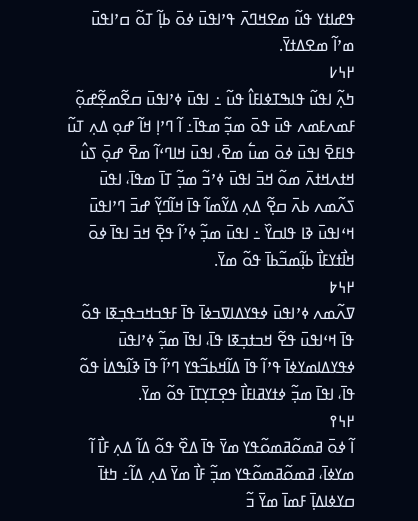ߟߝߊߙߌ ߟߎ߬ ߘߐߞߣߍ߫ ߟߴߊߟߎ߫ ߦߋ߫ ߕߊ߲߬ ߠߋ߬ ߛߴߊߟߎ߫ ߘߴߊ߬ ߘߐߡߙߌ߫.
߂߆߇
ߤߍ߲߬ ߊߟߎ߬ ߟߊߒߠߦߊߓߊ߮ ߟߎ߬ ߸ ߊߟߎ߫ ߦߴߊߟߎ߫ ߛߐ߬ߘߐ߲߬ߝߋ߲߬ ߓߘߍߓߘߍ ߟߎ߫ ߟߋ߫ ߘߏ߲߬ ߘߟߊ߫߸ ߊ߬ ߣߴߊ߲ ߞߊ߬ ߝߋ߲ ߡߍ߲ ߠߎ߬ ߟߊߓߐ߫ ߊߟߎ߫ ߦߋ߫ ߘߎ߱ ߘߐ߫، ߊߟߎ߫ ߞߊߣߵߊ߬ ߘߐ߫ ߝߋ߲߫ ߖߎ߮ ߞߙߍߞߙߍ߫ ߘߋ߬ ߞߏ߫ ߊߟߎ߫ ߦߴߏ߬ ߘߏ߲߬ ߠߊ߫ ߘߟߊ߫، ߊߟߎ߫ ߖߍ߬ߘߍ ߕߍ߫ ߛߐ߲߬ ߡߍ߲ ߡߌ߬ߘߊ߬ ߟߊ߫ ߞߊ߬ߣߌ߲߬ ߝߏ߫ ߣߴߊߟߎ߫ ߞߵߊߟߎ߫ ߢߊ ߟߊߛߌ߰ ߸ ߊߟߎ߫ ߘߏ߲߬ ߦߴߊ߬ ߟߐ߲߫ ߞߏ߫ ߊߟߊ߫ ߦߋ߫ ߞߊ߯ߙߌߓߊ߯ ߕߊ߲߬ߘߏ߬ߕߊ߫ ߟߋ߬ ߘߌ߫.
߂߆߈
ߜߍ߬ߘߍ ߦߴߊߟߎ߫ ߦߟߌߡߊߜߏߦߊ߫ ߟߊ߫ ߓߟߏߞߏߟߏ߲ߧߊ ߟߋ߬ ߟߊ߫ ߞߵߊߟߎ߫ ߟߐ߬ ߞߏߙߏ߲ߧߊ ߟߊ߫، ߊߟߊ߫ ߘߏ߲߬ ߦߴߊߟߎ߫ ߦߟߌߡߊߘߌߦߊ߫ ߟߴߊ߬ ߟߊ߫ ߡߊ߬ߞߕߏ߬ߟߌ ߣߴߊ߬ ߟߊ߫ ߢߊ߬ߒߡߊ߭ ߟߋ߬ ߟߊ߫، ߊߟߊ߫ ߘߏ߲߬ ߦߙߌߥߊߓߊ߯ ߟߐ߲ߠߌ߲ߠߊ߫ ߟߋ߬ ߘߌ߫.
߂߆߉
ߊ߬ ߦߋ߫ ߥߘߋ߬ߥߘߋ߬ߟߌ ߘߌ߫ ߟߊ߫ ߡߐ߰ ߟߋ߬ ߡߊ߬ ߡߍ߲ ߓߊ߯ ߊ߬ ߘߌߦߊ߫، ߥߘߋ߬ߥߘߋ߬ߟߌ ߘߏ߲߬ ߓߊ߯ ߘߌ߫ ߡߍ߲ ߡߊ߬߸ ߤߙߊ߫ ߛߌߦߊߡߊ߲߫ ߓߘߊ߫ ߘߌ߫ ߏ߬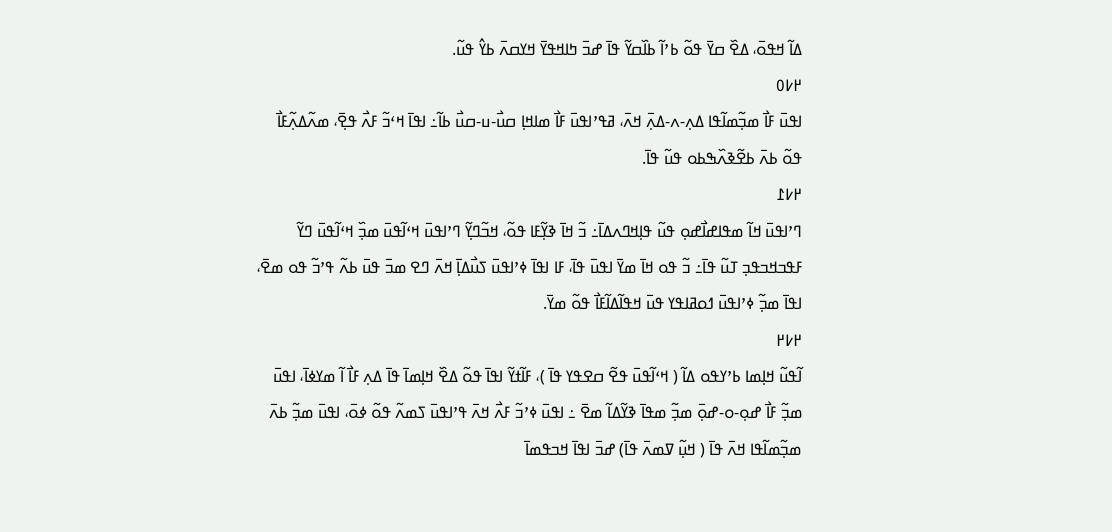ߡߊ߬ ߞߟߋ߫، ߡߐ߰ ߛߌ߫ ߟߋ߬ ߕߴߊ߬ ߕߊ߰ߛߌ߬ ߟߊ߫ ߝߏ߫ ߤߊߞߟߌ߫ ߞߌߛߍ߫ ߕߌ߮ ߟߎ߬.
߂߇߀
ߊߟߎ߫ ߓߊ߯ ߘߏ߲߬ߘߊ߬ߟߊ ߡߍ߲-ߍ-ߡߍ߲߫ ߞߍ߫، ߥߟߴߊߟߎ߫ ߓߊ߯ ߘߊߞߊ߲ ߛߎ߯-ߎ-ߛߎ߯ ߕߊ߬߸ ߊߟߊ߫ ߞߵߏ߬ ߓߍ߯ ߟߐ߲߫، ߘߍ߬ߡߍ߲߬ߓߊ߯ ߟߋ߬ ߕߍ߫ ߕߐ߬ߢߍ߰ߒߕߋ ߟߎ߬ ߟߊ߫.
߂߇߁
ߣߴߊߟߎ߫ ߞߊ߬ ߘߟߊߝߊ߯ߝߋ߲ ߟߎ߬ ߟߊ߲ߞߣߍߡߊ߫߸ ߏ߬ ߞߊ߫ ߢߌ߲߬ߓߊ ߟߋ߬، ߞߏ߬ߣߌ߲߬ ߣߴߊߟߎ߫ ߞߵߊ߬ߟߎ߫ ߘߏ߲߰ ߞߵߊ߬ߟߎ߫ ߣߌ߬ ߓߟߏߞߏߟߏ߲ ߠߎ߬ ߟߊ߫߸ ߏ߬ ߟߋ ߞߊ߫ ߘߌ߫ ߊߟߎ߫ ߟߊ߫، ߓߊ ߊߟߊ߫ ߦߴߊߟߎ߫ ߖߎ߯ߡߊ߲߫ ߞߍ߫ ߣߐ ߘߏ߫ ߟߎ߫ ߕߍ߬ ߟߴߏ߬ ߟߋ ߘߐ߫، ߊߟߊ߫ ߘߏ߲߬ ߦߴߊߟߎ߫ ߗߋߥߊߟߌ ߟߎ߫ ߞߟߊ߬ߡߊ߬ߓߊ߯ ߟߋ߬ ߘߌ߫.
߂߇߂
ߊ߬ߟߎ߬ ߞߊ߲ߘߊ ߕߴߌߟߋ ߡߊ߬ ( ߞߵߊ߬ߟߎ߫ ߟߐ߬ ߛߐߟߌ ߟߊ߫ )، ߓߊ߬ߙߌ߬ ߊߟߊ߫ ߟߋ߬ ߡߐ߰ ߞߊ߲ߘߊ߫ ߟߊ߫ ߡߍ߲ ߓߊ߯ ߊ߬ ߘߌߦߊ߫، ߊߟߎ߫ ߘߏ߲߬ ߓߊ߯ ߝߋ߲-ߋ-ߝߋ߲߫ ߘߏ߲߬ ߘߟߊ߫ ߢߌ߬ߡߊ߬ ߘߐ߫ ߸ ߊߟߎ߫ ߦߴߏ߬ ߓߍ߯ ߞߍ߫ ߟߴߊߟߎ߫ ߖߘߍ߬ ߟߋ߬ ߦߋ߫، ߊߟߎ߫ ߘߏ߲߬ ߕߍ߫ ߘߏ߲߬ߘߊ߬ߟߊ ߞߍ߫ ߟߊ߫ ( ߞߎ߲߬ ߜߘߍ߫ ߟߊ߫) ߝߏ߫ ߊߟߊ߫ ߞߏߟߘߊ߫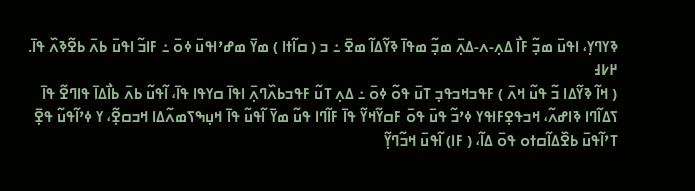ߢߌߣߌ߲، ߊߟߎ߫ ߘߏ߲߬ ߓߊ߯ ߡߍ߲-ߍ-ߡߍ߲߫ ߘߏ߲߬ ߘߟߊ߫ ߢߌ߬ߡߊ߬ ߘߐ߫ ߸ ߏ ( ߛߊ߬ߙߊ ) ߘߌ߫ ߘߝߴߊߟߎ߫ ߦߋ߫ ߸ ߓߊߏ߬ ߊߟߎ߫ ߕߍ߫ ߕߐ߬ߢߍ߰ ߟߊ߫.
߂߇߃
( ߞߊ߬ ߢߌ߬ߡߊ ߏ߬ ߟߎ߬ ߞߍ߫ ) ߓߟߏߞߏߟߏ߲ ߠߎ߫ ߟߋ߬ ߦߋ߫ ߸ ߡߍ߲ ߠߎ߬ ߓߟߏߕߍ߰ߣߍ߲߫ ߊߟߊ߫ ߛߌߟߊ ߟߊ߫، ߊ߬ߟߎ߬ ߕߍ߫ ߕߊ߯ߡߊ߫ ߟߊߣߐ߬ ߟߊ߫ ߖߡߊ߬ߣߊ ߢߊߝߍ߬، ߞߏߟߐ߲ߓߊߟߌ ߦߴߏ߬ ߟߎ߫ ߟߋ߫ ߓߛߌ߬ߞߌ߬ ߟߊ߫ ߓߊ߬ߣߊ ߟߎ߬ ߘߌ߫ ߊ߬ߟߎ߬ ߟߊ߫ ߞߎ߲ߒߖߘߍ߬ߡߊ ߞߏߛߐ߲߬، ߌ ߦߴߊ߬ߟߎ߬ ߟߐ߲߫ ߠߴߊ߬ߟߎ߫ ߕߐ߰ߡߊ߬ߛߙߋ ߟߋ߫ ߡߊ߬، ( ߓߊ) ߊ߬ߟߎ߫ ߞߏ߬ߣߌ߲߬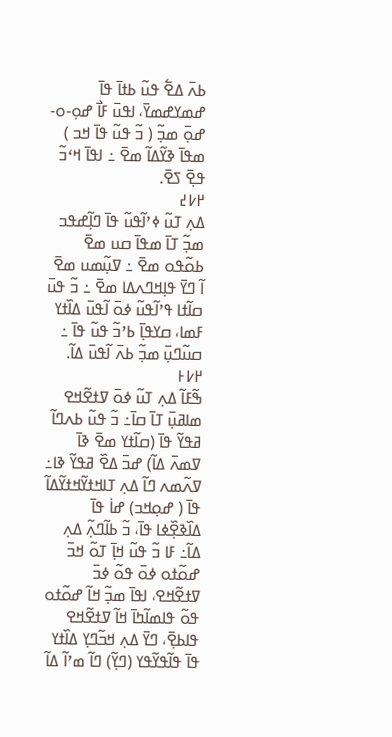ߕߍ߫ ߡߐ߱ ߟߎ߬ ߕߙߊ߫ ߟߊ߫ ߝߘߌߝߘߌ߫، ߊߟߎ߫ ߓߊ߯ ߝߋ߲-ߋ-ߝߋ߲߫ ߘߏ߲߬ ( ߏ߬ ߟߎ߬ ߟߊ߫ ߞߏ ) ߘߟߊ߫ ߢߌ߬ߡߊ߬ ߘߐ߫ ߸ ߊߟߊ߫ ߞߵߏ߬ ߟߐ߲߫ ߖߐ߫.
߂߇߄
ߡߍ߲ ߠߎ߬ ߦߴߊ߬ߟߎ߬ ߟߊ߫ ߣߊ߲߬ߝߟߏ ߘߏ߲߬ ߠߊ߫ ߘߟߊ߫ ߛߎ ߘߐ߫ ߕߋ߬ߟߋ ߘߐ߫ ߸ ߜߎ߲߬ߘߎ ߘߐ߫ ߊ߬ ߣߌ߫ ߟߊ߲ߞߣߍߡߊ ߘߐ߫ ߸ ߏ߬ ߟߎ߫ ߛߊ߬ߙߊ ߟߴߊ߬ߟߎ߬ ߦߋ߫ ߊ߬ߟߎ߫ ߡߊ߰ߙߌ ߓߘߊ، ߛߌߟߊ߲߫ ߕߴߏ߬ ߟߎ߬ ߟߊ߫ ߸ ߛߎ߬ߣߎ߲߫ ߘߏ߲߬ ߕߍ߫ ߊ߬ߟߎ߫ ߡߊ߬.
߂߇߅
ߒ߬ߓߊ߬ ߡߍ߲ ߠߎ߬ ߦߋ߫ ߜߙߐ߬ߞߐ ߘߊߥߎ߲߫ ߠߊ߫ ߛߊ߫߸ ߏ߬ ߟߎ߬ ߕߍߣߊ߬ ߥߟߌ߬ ߟߊ߫ (ߛߊ߬ߙߌ ߘߐ߫ ߢߊ߫ ߜߘߍ߫ ߡߊ߬) ߝߏ߫ ߡߐ߰ ߥߟߌ߬ ߢߊ߸ ߜߍ߬ߘߍ ߣߊ߬ ߡߍ߲ ߠߊߞߙߌ߬ߞߙߌ߬ߡߊ߬ ߟߊ߫ ( ߝߋ߲ߞߏ) ߝߊ߭ ߟߊ߫ ߡߊ߰ߢߐ߲߰ߦߊ ߟߊ߫، ߏ߬ ߕߊ߬ߣߍ߲߬ ߡߍ߲ ߡߊ߬߸ ߓߊ ߏ߬ ߟߎ߬ ߞߊ߲߫ ߠߋ߬ ߞߏ߫ ߝߋ߬ߙߋ ߦߋ߫ ߟߋ߬ ߦߏ߫ ߜߙߐ߬ߞߐ، ߊߟߊ߫ ߘߏ߲߬ ߞߊ߬ ߝߋ߬ߙߋ ߟߋ߬ ߟߊߘߊ߬ߤߊ߫ ߞߊ߬ ߜߙߐ߬ߞߐ ߟߊߕߐ߲߫، ߣߌ߫ ߡߍ߲ ߞߏ߬ߣߌ߲ ߡߊ߰ߙߌ ߟߊ߫ ߟߊ߬ߟߌ߬ߟߌ (ߣߌ߲߬) ߣߊ߬ ߘߴߊ߬ ߡߊ߬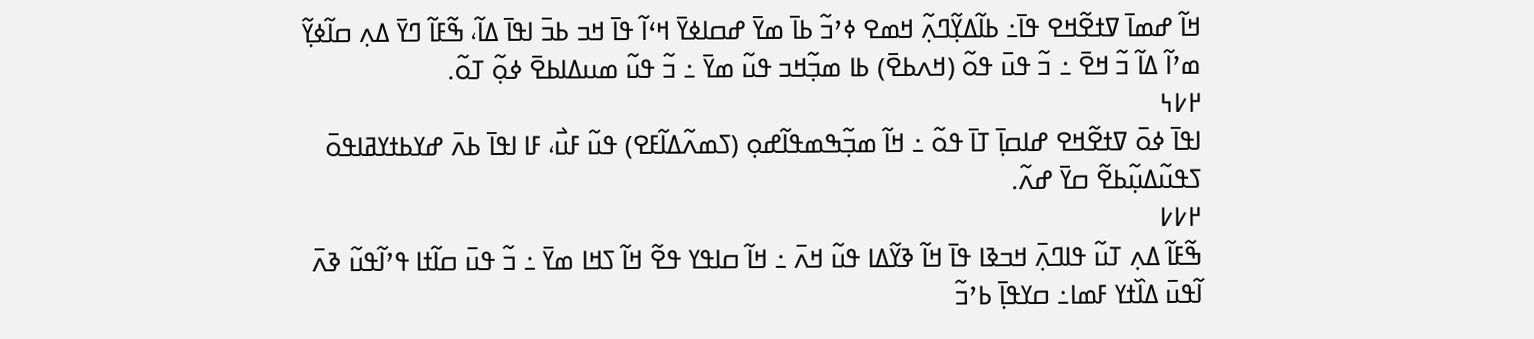ߞߊ߬ ߝߘߊ߫ ߜߙߐ߬ߞߐ ߟߊ߫߸ ߕߊ߬ߡߌ߲߬ߣߍ߲߬ ߞߘߐ ߦߴߏ߬ ߕߊ߫ ߘߌ߫ ߝߛߊߦߌ߫ ߞߵߊ߬ ߟߊ߫ ߞߏ ߕߏ߫ ߊߟߊ߫ ߡߊ߬، ߒ߬ߓߊ߬ ߣߌ߫ ߡߍ߲ ߛߊ߬ߦߌ߲߬ ߘߴߊ߬ ߡߊ߬ ߏ߬ ߞߐ߫ ߸ ߏ߬ ߟߎ߫ ߟߋ߬ (ߞߍߕߐ߫) ߕߊ ߘߏ߲߬ߞߏ ߟߎ߬ ߘߌ߫ ߸ ߏ߬ ߟߎ߬ ߘߎߡߊߕߐ߫ ߦߋ߲߬ ߠߋ߬.
߂߇߆
ߊߟߊ߫ ߦߋ߫ ߜߙߐ߬ߞߐ ߝߊߛߊ߲߫ ߠߊ߫ ߟߋ߬ ߸ ߞߊ߬ ߘߏ߲߬ߒߘߟߊ߬ߝߋ߲ (ߖߘߍ߬ߡߊ߬ߓߐ) ߟߎ߬ ߓߎ߯، ߓߊ ߊߟߊ߫ ߕߍ߫ ߝߌߕߙߌߥߊߟߋ߫ ߖߟߎ߬ߡߎ߲߬ߕߐ߬ ߛߌ߫ ߝߍ߬.
߂߇߇
ߒ߬ߓߊ߬ ߡߍ߲ ߠߎ߬ ߟߊߣߍ߲߫ ߞߏߢߊ ߟߊ߫ ߞߊ߬ ߢߌ߬ߡߊ ߟߎ߬ ߞߍ߫ ߸ ߞߊ߬ ߛߊߟߌ ߟߐ߬ ߞߊ߬ ߖߞߊ ߘߌ߫ ߸ ߏ߬ ߟߎ߫ ߛߊ߬ߙߊ ߟߴߊ߬ߟߎ߬ ߢߍ߫ ߊ߬ߟߎ߫ ߡߊ߰ߙߌ ߓߘߊ߸ ߛߌߟߊ߲߫ ߕߴߏ߬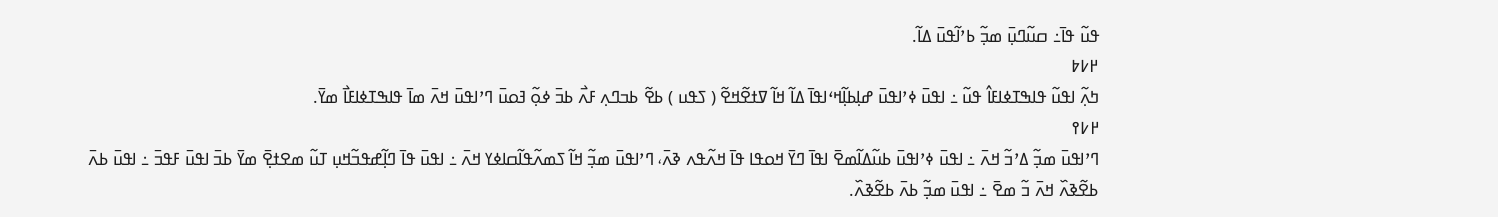ߟߎ߬ ߟߊ߫߸ ߛߎ߬ߣߎ߲߫ ߘߏ߲߬ ߕߴߊ߬ߟߎ߫ ߡߊ߬.
߂߇߈
ߤߍ߲߬ ߊߟߎ߬ ߟߊߒߠߦߊߓߊ߮ ߟߎ߬ ߸ ߊߟߎ߫ ߦߴߊߟߎ߫ ߝߊ߲ߕߊ߲߬ߞߵߊߟߊ߫ ߡߊ߬ ߞߊ߬ ߜߙߐ߬ߞߐ߬ ( ߖߟߎ ) ߕߐ߬ ߕߏߣߍ߲ ߓߍ߯ ߕߏ߫ ߦߋ߲߬ ߔߋߎ߫ ߣߴߊߟߎ߫ ߞߍ߫ ߘߊ߫ ߟߊߒߠߦߊߓߊ߯ ߘߌ߫.
߂߇߉
ߣߴߊߟߎ߫ ߘߏ߲߬ ߡߴߏ߬ ߞߍ߫ ߸ ߊߟߎ߫ ߦߴߊߟߎ߫ ߕߎ߬ߡߊ߬ߘߐ߫ ߊߟߊ߫ ߣߌ߫ ߞߋߟߊ ߟߊ߫ ߞߍ߬ߟߍ ߢߍ߫، ߣߴߊߟߎ߫ ߘߏ߲߬ ߞߊ߬ ߖߘߍ߬ߟߊ߬ߛߊߦߌ ߞߍ߫ ߸ ߊߟߎ߫ ߟߊ߫ ߣߊ߲߬ߝߟߏ߬ߞߎ߲ ߠߎ߬ ߘߐߙߐ߲߫ ߘߌ߫ ߕߏ߫ ߊߟߎ߫ ߓߟߏ߫ ߸ ߊߟߎ߫ ߕߍ߫ ߕߐ߬ߢߍ߰ ߞߍ߫ ߏ߬ ߘߐ߫ ߸ ߊߟߎ߫ ߘߏ߲߬ ߕߍ߫ ߕߐ߬ߢߍ߰.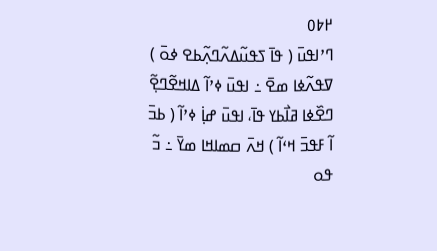߂߈߀
ߣߴߊߟߎ߫ ( ߟߊ߫ ߖߟߎ߬ߡߍ߬ߣߍ߲߬ߕߐ ߦߋ߫ ) ߜߟߍ߬ߦߊ ߘߐ߫ ߸ ߊߟߎ߫ ߦߴߊ߬ ߡߊߞߐ߬ߣߐ߲߬ ߣߐ߰ߦߊ ߥߊ߯ߕߌ ߟߊ߫، ߊߟߎ߫ ߝߊ߲߭ ߦߴߊ߬ ( ߕߏ߫ ߊ߬ ߓߟߏ߫ ߞߵߊ߬ ) ߞߍ߫ ߛߘߊߞߊ ߘߌ߫ ߸ ߏ߬ ߟߋ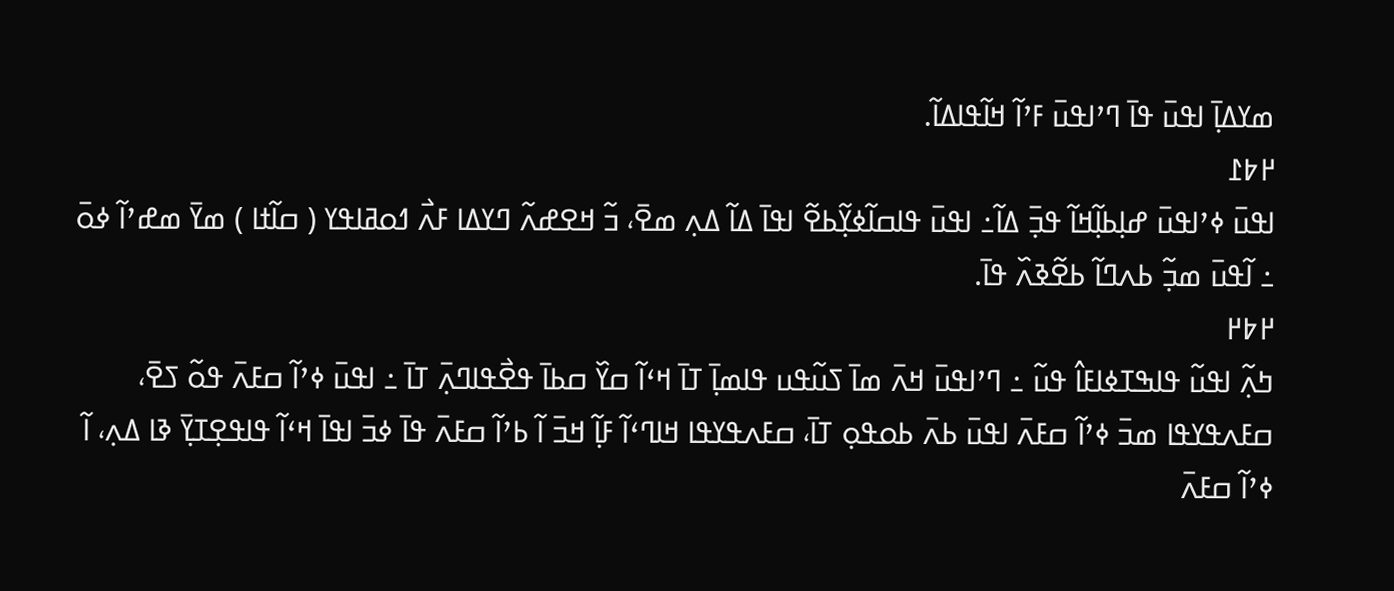ߘߌߡߊ߲߫ ߊߟߎ߫ ߟߊ߫ ߣߴߊߟߎ߫ ߓߴߊ߬ ߞߊ߬ߟߊߡߊ߬.
߂߈߁
ߊߟߎ߫ ߦߴߊߟߎ߫ ߝߊ߲ߕߊ߲߬ߞߊ߬ ߟߏ߲߫ ߡߊ߬߸ ߊߟߎ߫ ߟߊߛߊ߬ߦߌ߲߬ߕߐ߬ ߊߟߊ߫ ߡߊ߬ ߡߍ߲ ߘߐ߫، ߏ߬ ߞߐߝߍ߬ ߣߌߡߊ ߓߍ߯ ߗߋߥߊߟߌ ( ߛߊ߬ߙߊ ) ߘߌ߫ ߘߝߴߊ߬ ߦߋ߫ ߸ ߊ߬ߟߎ߫ ߘߏ߲߬ ߕߍߣߊ߬ ߕߐ߬ߢߍ߰ ߟߊ߫.
߂߈߂
ߤߍ߲߬ ߊߟߎ߬ ߟߊߒߠߦߊߓߊ߮ ߟߎ߬ ߸ ߣߴߊߟߎ߫ ߞߍ߫ ߘߊ߫ ߖߎ߬ߟߎ ߟߊߘߊ߲߫ ߠߊ߫ ߞߵߊ߬ ߛߌ߰ ߛߕߊ߫ ߟߐ߯ߟߊߣߍ߲߫ ߠߊ߫ ߸ ߊߟߎ߫ ߦߴߊ߬ ߛߓߍ߫ ߟߋ߬ ߖߐ߫، ߛߓߍߟߌߟߊ ߘߏ߫ ߦߴߊ߬ ߛߓߍ߫ ߊߟߎ߫ ߕߍ߫ ߕߋߟߋ߲ ߠߊ߫، ߛߓߍߟߌߟߊ ߞߊߣߵߊ߬ ߓߊ߲߬ ߞߏ߫ ߊ߬ ߕߴߊ߬ ߛߓߍ߫ ߟߊ߫ ߦߏ߫ ߊߟߊ߫ ߞߵߊ߬ ߟߊߟߐ߲ߠߌ߲߫ ߢߊ ߡߍ߲، ߊ߬ ߦߴߊ߬ ߛߓߍ߫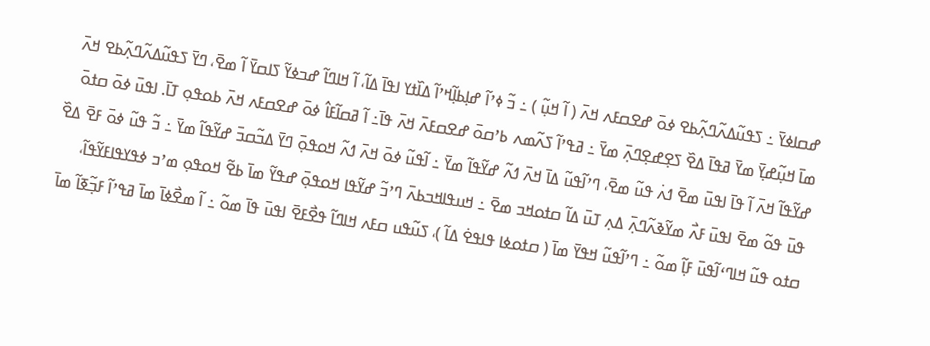ߝߛߊߦߌ߫ ߸ ߖߟߎ߬ߡߍ߬ߣߍ߲߬ߕߐ ߦߋ߫ ߝߐߛߓߍ ߞߍ߫ ( ߊ߬ ߞߎ߲߬ ) ߸ ߏ߬ ߦߴߊ߬ ߝߊ߲ߕߊ߲߬ߞߴߊ߬ ߡߊ߰ߙߌ ߊߟߊ߫ ߡߊ߬، ߊ߬ ߞߊߣߊ߬ ߝߏߦߌ߬ ߖߊߛߌ߫ ߊ߬ ߘߐ߫، ߣߌ߫ ߖߟߎ߬ߡߍ߬ߣߍ߲߬ߕߐ ߞߍ߫ ߘߊ߫ ߞߎ߲߬ߝߌ߲߫ ߘߌ߫ ߥߟߊ߫ ߡߐ߰ ߖߐ߲ߝߐ߲ߣߍ߲߫ ߘߌ߫ ߸ ߥߟߴߊ߬ ߖߍ߬ߘߍ ߕߴߛߋ߫ ߝߐߛߓߍ߫ ߞߍ߫ ߟߊ߫߸ ߊ߬ ߥߛߊ߬ߓߊ߮ ߦߋ߫ ߝߐߛߓߍ ߞߍ߫ ߕߋߟߋ߲ ߠߊ߫. ߊߟߎ߫ ߦߋ߫ ߛߙߋ߫ ߝߌ߬ߟߊ߬ ߞߍ߫ ߊ߬ ߟߊ߫ ߊߟߎ߫ ߘߐ߫ ߗߍ߭ ߟߎ߬ ߘߐ߫، ߣߴߊ߬ߟߎ߬ ߡߊ߫ ߞߍ߫ ߗߍ߬ ߝߌ߬ߟߊ߬ ߘߌ߫ ߸ ߊ߬ߟߎ߬ ߦߋ߫ ߞߍ߫ ߗߍ߬ ߞߋߟߋ߲߫ ߣߌ߫ ߡߏ߬ߛߏ߫ ߝߌ߬ߟߊ߬ ߘߌ߫ ߸ ߏ߬ ߟߎ߬ ߦߋ߫ ߓߐ߫ ߡߐ߰ ߟߎ߫ ߟߋ߬ ߘߐ߫ ߊߟߎ߫ ߓߍ߯ ߘߌ߬ߢߍ߬ߣߍ߲߫ ߡߍ߲ ߠߎ߫ ߡߊ߬ ߛߙߋߞߏ ߘߐ߫ ߸ ߞߎߟߊߞߏߕߍ߫ ߣߴߏ߬ ߝߌ߬ߟߊ ߞߋߟߋ߲߫ ߝߟߌ߬ ߘߊ߫ ߕߐ߬ ߞߋߟߋ߲ ߘߴߏ ߦߟߌߟߊߓߌ߬ߟߊ߬، ߛߙߋ ߟߎ߬ ߞߊߣߵߊ߬ߟߎ߫ ߓߊ߲߬ ߘߋ߬ ߸ ߣߴߊ߬ߟߎ߬ ߞߟߌ߫ ߘߊ߫ ( ߛߙߋߦߊ ߟߊߟߐ߭ ߡߊ߬ )، ߖߎ߬ߟߎ ߛߓߍ ߞߊߣߊ߬ ߟߐ߯ߓߐ߫ ߊߟߎ߫ ߟߊ߫ ߘߋ߬ ߸ ߊ߬ ߘߐ߯ߦߊ߫ ߘߊ߫ ߥߟߴߊ߬ ߓߏ߲߬ߧߊ߬ ߘߊ߫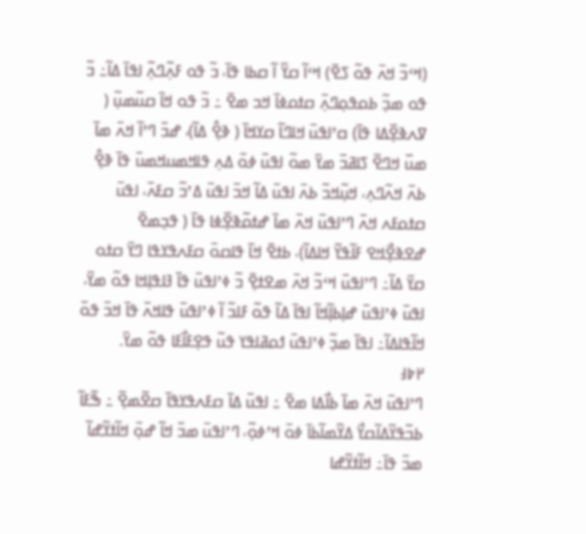(ߞߵߏ߬ ߞߍ߫ ߟߋ߬ ߖߐ߫) ߞߵߊ߬ ߛߌ߰ ߊ߬ ߛߕߊ ߟߊ߫، ߏ߬ ߟߋ ߓߍ߲߬ߣߍ߲߬ ߊߟߊ߫ ߡߊ߬߸ ߏ߬ ߟߋ ߘߏ߲߬ ߕߋߟߋ߲ߣߍ߲߫ ߛߙߋߦߊ߫ ߞߏ ߘߐ߫ ߸ ߏ߬ ߟߋ ߞߊ߫ ߛߎ߬ߘߎ߲߬ ( ߜߍߢߐ߲߰ߡߊ ߟߊ߫) ߛߴߊߟߎ߫ ߞߊߣߊ߬ ߛߌߞߊ߫ ( ߢߐ߲߮ ߡߊ߬)، ߝߏ߫ ߣߴߊ߬ ߞߍ߫ ߘߊ߫ ߘߎ߰ ߞߣߐ߬ ߖߊߥߏ߫ ߘߌ߫ ߘߋ߬ ߊߟߎ߫ ߦߋ߫ ߡߍ߲ ߟߊߞߘߎߞߘߎ߫ ߟߊ߫ ߢߐ߲߮ ߕߍ߫ ߞߍ߬ߣߍ߲، ߞߎ߲߬ߞߏ߬ ߕߍ߫ ߊߟߎ߫ ߡߊ߬ ߞߏ߫ ߊߟߎ߫ ߡߴߏ߬ ߛߓߍ߫، ߊߟߎ߫ ߛߙߋߓߍ ߞߍ߫ ߣߴߊߟߎ߫ ߞߍ߫ ߘߊ߫ ߝߙߋ߬ߢߐ߲߰ߦߊ ߟߊ߫ ( ߟߏ߲ߘߐ߫ ߝߐߢߐ߲߯ߞߐ ߓߊ߬ߟߌ߬ ߞߊߡߊ߬)، ߕߙߐ߫ ߞߊ߫ ߟߊߛߋ߫ ߛߓߍߟߌߟߊ ߣߌ߫ ߛߙߋ ߛߌ߫ ߡߊ߬߸ ߣߴߊߟߎ߫ ߞߵߏ߬ ߞߍ߫ ߘߐߙߐ߲߫ ߏ߬ ߦߴߊߟߎ߫ ߟߊ߫ ߔߊߟߊ߲ߞߊ ߟߋ߬ ߘߌ߫، ߊߟߎ߫ ߦߴߊߟߎ߫ ߝߊ߲ߕߊ߲߬ߞߊ߬ ߊߟߊ߫ ߡߊ߬ ߟߋ߬ ߓߊߏ߬ ߊ߬ ߦߴߊߟߎ߫ ߟߊߞߍ߫ ߟߊ߫ ߞߏ߫ ߟߋ߫ ߞߊ߬ߟߊߡߊ߬߸ ߊߟߊ߫ ߘߏ߲߬ ߦߴߊߟߎ߫ ߗߋߥߊߟߌ ߟߎ߬ ߟߐ߲ߓߊ߯ߓߊ ߟߋ߬ ߘߌ߫.
߂߈߃
ߣߴߊߟߎ߫ ߞߍ߫ ߘߊ߫ ߕߊ߯ߡߊ ߘߐ߫ ߸ ߊߟߎ߫ ߡߊ߫ ߛߓߍߟߌߟߊ߫ ߛߐ߬ߘߐ߲߬ ߸ ߒ߬ߓߊ߬ ߕߏ߬ߟߌ߬ߡߊ߬ߛߌ߯ ߡߌ߬ߘߊ߬ߕߊ߫ ߦߋ߫ ߞߴߦߋ߲߬، ߣߴߊߟߎ߫ ߘߏ߫ ߞߊ߬ ߝߋ߲߫ ߞߊ߬ߙߌ߬ߝߊ߬ ߘߏ߫ ߟߊ߫߸ ߞߊ߬ߙߌ߬ߝߊ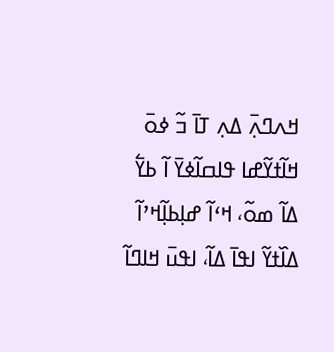ߞߍߣߍ߲߫ ߡߍ߲ ߠߊ߫ ߏ߬ ߦߋ߫ ߞߊ߬ߙߌ߬ߝߊ ߟߊߛߊ߬ߦߌ߫ ߊ߬ ߕߌ߱ ߡߊ߬ ߘߋ߬، ߞߵߊ߬ ߝߊ߲ߕߊ߲߬ߞߴߊ߬ ߡߊ߰ߙߌ߬ ߊߟߊ߫ ߡߊ߬، ߊߟߎ߫ ߞߊߣߊ߬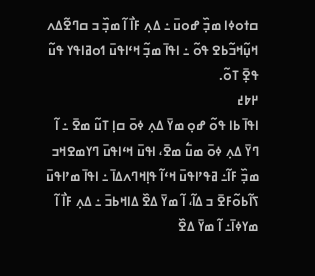ߛߙߋߦߊ ߘߏ߲߰ ߝߋߎ߫ ߸ ߡߍ߲ ߓߊ߯ ߊ߬ ߘߏ߲߰ ߏ ߛߣߐ߬ߡߍ ߞߎ߲߬ߞߏ߬ߕߐ ߟߋ߬ ߸ ߊߟߊ߫ ߘߏ߲߬ ߞߵߊߟߎ߫ ߗߋߥߊߟߌ ߟߎ߬ ߟߐ߲߫ ߠߋ߬.
߂߈߄
ߊߟߊ߫ ߕߊ ߟߋ߬ ߝߋ߲ ߘߌ߫ ߡߍ߲ ߦߋ߫ ߛߊ߲ ߠߎ߬ ߘߐ߫ ߸ ߊ߬ ߣߌ߫ ߡߍ߲ ߦߋ߫ ߘߎ߱ ߘߐ߫، ߊߟߎ߫ ߞߵߊߟߎ߫ ߣߌߘߐߞߏ ߘߏ߲߰ ߓߊ߬߸ ߥߟߴߊߟߎ߫ ߞߵߊ߬ ߟߊ߲ߞߣߍߡߊ߫ ߸ ߊߟߊ߫ ߘߴߊߟߎ߫ ߖߊ߬ߕߋ߬ߓߐ߫ ߏ ߡߊ߬، ߊ߬ ߘߌ߫ ߡߐ߰ ߡߊߞߕߏ߫ ߸ ߡߍ߲ ߓߊ߯ ߊ߬ ߘߌߦߊ߫߸ ߊ߬ ߘߌ߫ ߡߐ߰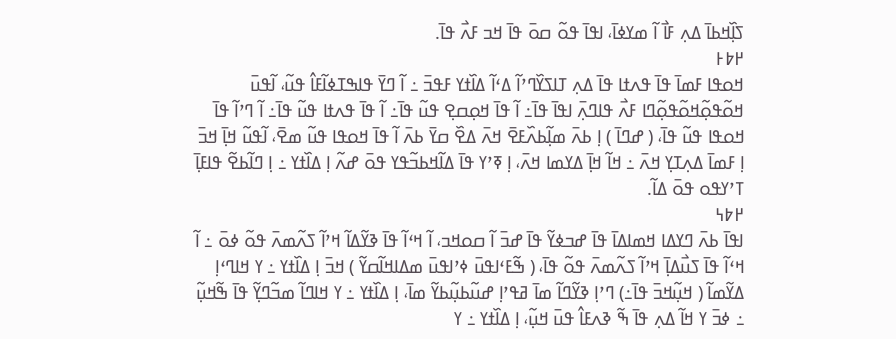ߖߊ߲߰ߞߕߊ߫ ߡߍ߲ ߓߊ߯ ߊ߬ ߘߌߦߊ߫، ߊߟߊ߫ ߟߋ߬ ߛߋ߫ ߟߊ߫ ߞߏ ߓߍ߯ ߟߊ߫.
߂߈߅
ߞߋߟߊ ߓߘߊ߫ ߟߊ߫ ߟߍߙߊ ߟߊ߫ ߡߍ߲ ߠߊߖߌ߰ߣߴߊ߬ ߡߵߊ߬ ߡߊ߰ߙߌ ߓߟߏ߫ ߸ ߊ߬ ߣߌ߫ ߟߊߒߠߦߊ߬ߓߊ߮ ߟߎ߬، ߊ߬ߟߎ߫ ߞߋ߬ߟߋ߲߬ߞߋ߬ߟߋ߲߬ߣߊ ߓߍ߯ ߟߊߣߍ߲߫ ߊߟߊ߫ ߟߊ߫߸ ߊ߬ ߟߊ߫ ߞߋ߲ߛߐ߲ ߟߎ߬ ߟߊ߫߸ ߊ߬ ߟߊ߫ ߟߍߙߊ ߟߎ߬ ߟߊ߫߸ ߊ߬ ߣߴߊ߬ ߟߊ߫ ߞߋߟߊ ߟߎ߬ ߟߊ߫، ( ߝߣߊ߫ ) ߊ߲ ߕߍ߫ ߘߊ߲߬ߕߍ߰ߓߐ߫ ߞߍ߫ ߡߐ߰ ߛߌ߫ ߕߍ߫ ߊ߬ ߟߊ߫ ߞߋߟߊ ߟߎ߬ ߘߐ߫، ߊ߬ߟߎ߬ ߞߊ߲߫ ߞߏ߫ ߊ߲ ߓߘߊ߫ ߡߍ߲ߠߌ߲ ߞߍ߫ ߸ ߞߊ߬ ߞߊ߲߫ ߡߌߘߊ ߞߍ߫، ߊ߲ ߧߴߌ ߟߊ߫ ߡߊ߬ߞߕߏ߬ߟߌ ߟߋ߫ ߝߍ߬ ߊ߲ ߡߊ߰ߙߌ ߸ ߊ߲ ߣߊ߬ߕߐ߬ ߟߊߓߊ߲߫ ߠߴߌߟߋ ߟߋ߫ ߡߊ߬.
߂߈߆
ߊߟߊ߫ ߕߍ߫ ߣߌߡߊ ߞߘߊߡߊ߫ ߟߊ߫ ߝߏߦߌ߬ ߟߊ߫ ߝߏ߫ ߊ߬ ߛߋߞߏ، ߊ߬ ߞߵߊ߬ ߟߊ߫ ߢߌ߬ߡߊ߬ ߞߴߊ߬ ߖߍ߬ߘߍ߫ ߟߋ߬ ߦߋ߫ ߸ ߊ߬ ߞߵߊ߬ ߟߊ߫ ߖߎ߯ߡߊ߲߫ ߞߴߊ߬ ߖߍ߬ߘߍ߫ ߟߋ߬ ߟߊ߫، ( ߒ߬ߓߵߊߟߎ߫ ߦߴߊߟߎ߫ ߘߡߊߞߊ߬ߛߌ߬ ) ߞߏ߫ ߊ߲ ߡߊ߰ߙߌ ߸ ߌ ߞߊߣߵߊ߲ ߡߌ߬ߘߊ߬ ( ߞߎ߲߬ߞߏ߫ ߟߊ߫߸) ߣߴߊ߲ ߢߌ߬ߣߊ߬ ߘߊ߫ ߥߟߴߊ߲ ߝߎ߬ߕߎ߲߬ߕߌ߬ ߘߊ߫، ߊ߲ ߡߊ߰ߙߌ ߸ ߌ ߞߊߣߊ߬ ߘߏ߬ߣߌ߲߬ ߟߊ߫ ߒ߬ߞߎ߲߬ ߸ ߦߏ߫ ߌ ߞߊ߬ ߡߍ߲ ߟߊ߫ ߒ߬ ߢߍߓߊ߮ ߟߎ߫ ߞߎ߲߬، ߊ߲ ߡߊ߰ߙߌ ߸ ߌ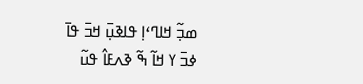ߘߏ߲߬ ߞߊߣߵߊ߲ ߟߊߢߎ߲߫ ߞߏ߫ ߟߊ߫ ߦߏ߫ ߌ ߞߊ߬ ߒ߬ ߢߍߓߊ߮ ߟߎ߬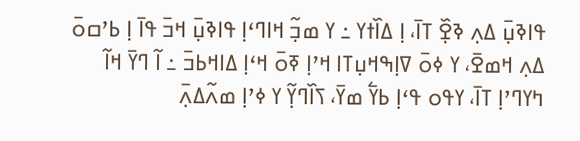ߟߊߢߎ߲߫ ߡߍ߲ ߢߐ߲߰ ߠߊ߫، ߊ߲ ߡߊ߰ߙߌ ߸ ߌ ߘߏ߲߬ ߞߊߣߵߊ߲ ߟߊߢߎ߲߫ ߞߏ߫ ߟߊ߫ ߊ߲ ߕߴߛߋ߫ ߡߍ߲ ߞߘߐ߫، ߌ ߦߋ߫ ߜߊ߲ߒߞߎ߲ߠߊ ߞߴߊ߲ ߧߋ߫ ߞߵߊ߲ ߡߊߞߕߏ߫ ߸ ߊ߬ ߣߌ߫ ߞߊ߬ ߤߌߣߴߊ߲ ߠߊ߫، ߌߟߋ ߟߵߊ߲ ߕߌ߱ ߘߌ߫، ߖߊ߰ߣߌ߲߬ ߌ ߦߴߊ߲ ߘߍ߬ߡߍ߲߫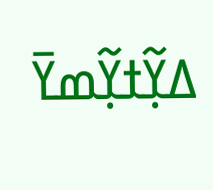ߡߌ߲߬ߙߌ߲߬ߘߌ߫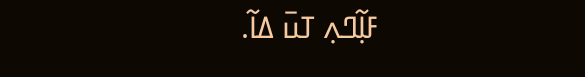ߓߊ߲߬ߣߍ߲ ߠߎ߫ ߡߊ߬.